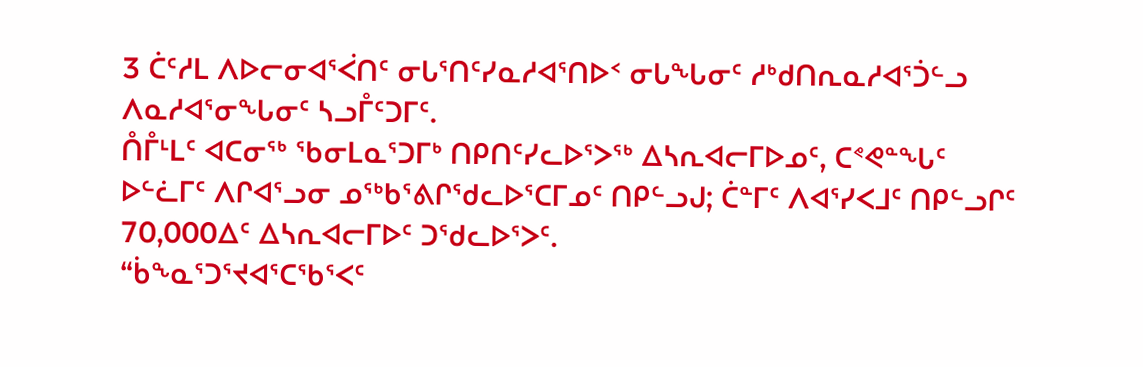3 ᑖᑦᓱᒪ ᐱᐅᓕᓂᐊᕐᐹᑎᑦ ᓂᒐᕐᑎᑦᓯᓇᓱᐊᕐᑎᐅᑉ ᓂᒐᖓᓂᑦ ᓱᒃᑯᑎᕆᓇᓱᐊᕐᑑᓪᓗ ᐱᓇᓱᐊᕐᓂᖓᓂᑦ ᓴᓗᒤᑦᑐᒥᑦ.
ᑍᒤᒻᒪᑦ ᐊᑕᓂᖅ ᖃᓂᒪᓇᕐᑐᒥᒃ ᑎᑭᑎᑦᓯᓚᐅᕐᐳᖅ ᐃᓴᕆᐊᓕᒥᐅᓄᑦ, ᑕᕝᕙᓐᖓᑦ ᐅᓪᓛᒥᑦ ᐱᒋᐊᕐᓗᓂ ᓄᖅᑲᕐᕕᒋᖁᓚᐅᕐᑕᒥᓄᑦ ᑎᑭᓪᓗᒍ; ᑖᓐᒥᑦ ᐱᐊᕐᓯᐸᒧᑦ ᑎᑭᓪᓗᒋᑦ 70,000ᐃᑦ ᐃᓴᕆᐊᓕᒥᐅᑦ ᑐᖁᓚᐅᕐᐳᑦ.
“ᑳᖕᓇᕐᑐᕐᔪᐊᕐᑕᖃᕐᐸᑦ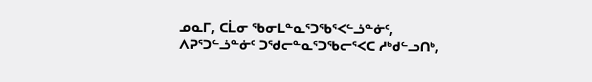ᓄᓇᒥ, ᑕᒫᓂ ᖃᓂᒪᓐᓇᕐᑐᖃᕐᐸᓪᓘᓐᓃᑦ, ᐱᕈᕐᑐᓪᓘᓐᓃᑦ ᑐᖁᓕᓐᓇᕐᑐᖃᓕᕐᐸᑕ ᓱᒃᑯᓪᓗᑎᒃ,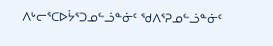ᐱᒡᓕᕐᑕᐅᔮᕐᑐᓄᓪᓘᓐᓃᑦ ᖁᐱᕐᕈᓄᓪᓘᓐᓃᑦ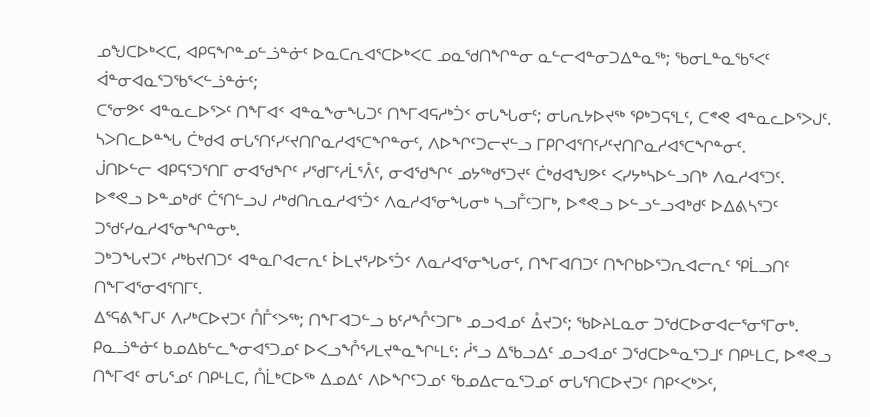ᓄᖑᑕᐅᒃᐸᑕ, ᐊᑭᕋᖏᓐᓄᓪᓘᓐᓃᑦ ᐅᓇᑕᕆᐊᕐᑕᐅᒃᐸᑕ ᓄᓇᖁᑎᖏᓐᓂ ᓇᓪᓕᐊᓐᓂᑐᐃᓐᓇᖅ; ᖃᓂᒪᓐᓇᖃᕐᐸᑦ ᐋᓐᓂᐊᓇᕐᑐᖃᕐᐸᓪᓘᓐᓃᑦ;
ᑕᕐᓂᕗᑦ ᐊᓐᓇᓚᐅᕐᐳᑦ ᑎᖕᒥᐊᑉ ᐊᓐᓇᖕᓂᖓᑐᑦ ᑎᖕᒥᐊᕋᓱᒃᑑᑉ ᓂᒐᖓᓂᑦ; ᓂᒐᕆᔭᐅᔪᖅ ᕿᒃᑐᕋᕐᒪᑦ, ᑕᕝᕙ ᐊᓐᓇᓚᐅᕐᐳᒍᑦ.
ᓴᐳᑎᓚᐅᓐᖓ ᑖᒃᑯᐊ ᓂᒐᕐᑎᑦᓯᑦᔪᑎᒋᓇᓱᐊᕐᑕᖏᓐᓂᑦ, ᐱᐅᖏᑦᑐᓕᔪᓪᓗ ᒥᑭᒋᐊᕐᑎᑦᓯᑦᔪᑎᒋᓇᓱᐊᕐᑕᖏᓐᓂᑦ.
ᒎᑎᐅᓪᓕ ᐊᑭᕋᕐᑐᕐᑎᒥ ᓂᐊᖁᖏᑦ ᓯᖁᒥᑦᓱᒫᕐᐰᑦ, ᓂᐊᖁᖏᑦ ᓄᔭᖅᑯᕐᑐᔪᑦ ᑖᒃᑯᐊᖑᕗᑦ ᐸᓯᔭᒃᓴᐅᓪᓗᑎᒃ ᐱᓇᓱᐊᕐᑐᑦ.
ᐅᕝᕙᓗ ᐅᓐᓄᒃᑯᑦ ᑖᕐᑎᓪᓗᒍ ᓱᒃᑯᑎᕆᓇᓱᐊᕐᑑᑉ ᐱᓇᓱᐊᕐᓂᖓᓂᒃ ᓴᓗᒤᑦᑐᒥᒃ, ᐅᕝᕙᓗ ᐅᓪᓗᓪᓗᐊᒃᑯᑦ ᐅᐃᕕᓴᕐᑐᑦ ᑐᖁᑦᓯᓇᓱᐊᕐᓂᖏᓐᓂᒃ.
ᑐᒃᑐᖓᔪᑐᑦ ᓱᒃᑲᔪᑎᑐᑦ ᐊᓐᓇᒋᐊᓕᕆᑦ ᐆᒪᔪᕐᓯᐅᕐᑑᑉ ᐱᓇᓱᐊᕐᓂᖓᓂᑦ, ᑎᖕᒥᐊᑎᑐᑦ ᑎᖏᑲᐅᕐᑐᕆᐊᓕᕆᑦ ᕿᒫᓗᑎᑦ ᑎᖕᒥᐊᕐᓂᐊᕐᑎᒥᑦ.
ᐃᕐᕋᕕᖕᒥᒍᑦ ᐱᓯᒃᑕᐅᔪᑐᑦ ᑍᒤᑉᐳᖅ; ᑎᖕᒥᐊᑐᓪᓗ ᑲᑦᓱᖎᑦᑐᒥᒃ ᓄᓗᐊᓄᑦ ᐂᔪᑐᑦ; ᖃᐅᔨᒪᓇᓂ ᑐᖁᑕᐅᓂᐊᓕᕐᓂᕐᒥᓂᒃ.
ᑭᓇᓘᓐᓃᑦ ᑲᓄᐃᑲᓪᓚᖕᓂᐊᕐᑐᓄᑦ ᐅᐸᓗᖎᕐᓯᒪᔪᓐᓇᖏᒻᒪᑦ: ᓲᕐᓗ ᐃᖃᓗᐃᑦ ᓄᓗᐊᓄᑦ ᑐᖁᑕᐅᓐᓇᕐᑐᒧᑦ ᑎᑭᒻᒪᑕ, ᐅᕝᕙᓗ ᑎᖕᒥᐊᑦ ᓂᒐᕐᓄᑦ ᑎᑭᒻᒪᑕ, ᑍᒫᒃᑕᐅᖅ ᐃᓄᐃᑦ ᐱᐅᖏᑦᑐᓄᑦ ᖃᓄᐃᓕᓇᕐᑐᓄᑦ ᓂᒐᕐᑎᑕᐅᔪᑐᑦ ᑎᑭᑉᐸᒃᐳᑦ,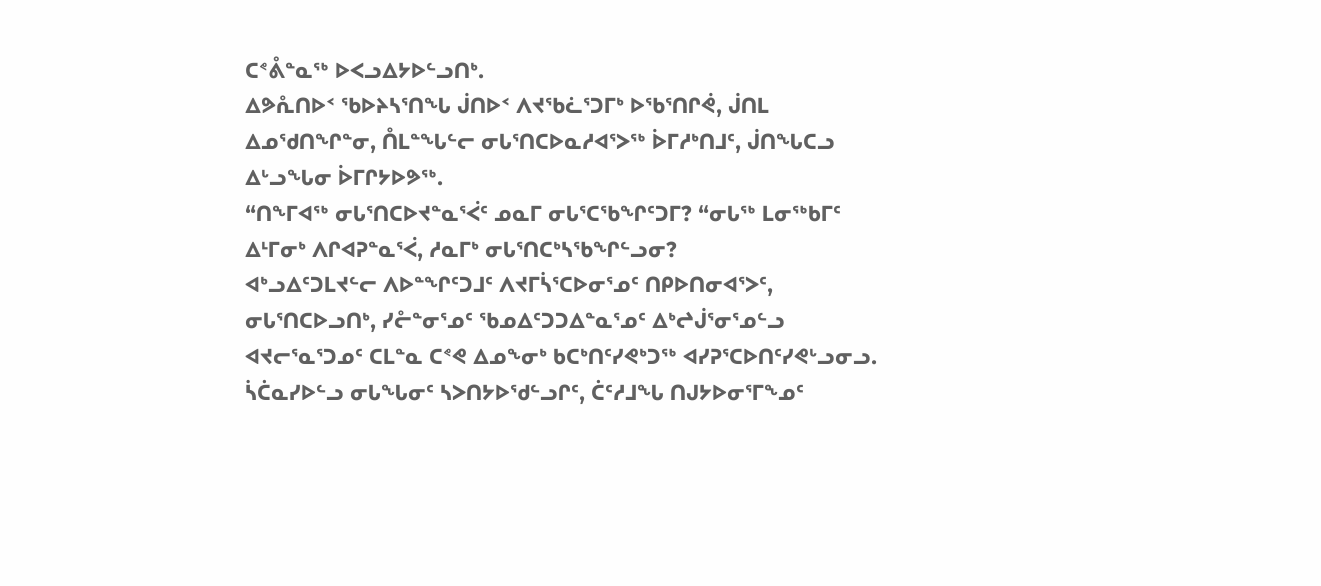ᑕᕝᕔᓐᓇᖅ ᐅᐸᓗᐃᔭᐅᓪᓗᑎᒃ.
ᐃᕗᕅᑎᐅᑉ ᖃᐅᔨᓴᕐᑎᖓ ᒎᑎᐅᑉ ᐱᔪᖃᓛᕐᑐᒥᒃ ᐅᖃᕐᑎᒋᕚ, ᒎᑎᒪ ᐃᓄᖁᑎᖏᓐᓂ, ᑍᒪᓐᖓᓪᓕ ᓂᒐᕐᑎᑕᐅᓇᓱᐊᕐᐳᖅ ᐆᒥᓱᒃᑎᒧᑦ, ᒎᑎᖓᑕᓗ ᐃᒡᓗᖓᓂ ᐆᒥᒋᔭᐅᕗᖅ.
“ᑎᖕᒥᐊᖅ ᓂᒐᕐᑎᑕᐅᔪᓐᓇᕐᐹᑦ ᓄᓇᒥ ᓂᒐᕐᑕᖃᖏᑦᑐᒥ? “ᓂᒐᖅ ᒪᓂᖅᑲᒥᑦ ᐃᒻᒥᓂᒃ ᐱᒋᐊᕈᓐᓇᕐᐹ, ᓱᓇᒥᒃ ᓂᒐᕐᑎᑕᒃᓴᖃᖏᓪᓗᓂ?
ᐊᒃᓗᐃᑦᑐᒪᔪᓪᓕ ᐱᐅᓐᖏᑦᑐᒧᑦ ᐱᔪᒥᓵᕐᑕᐅᓂᕐᓄᑦ ᑎᑭᐅᑎᓂᐊᕐᐳᑦ, ᓂᒐᕐᑎᑕᐅᓗᑎᒃ, ᓯᓔᓐᓂᕐᓄᑦ ᖃᓄᐃᑦᑐᑐᐃᓐᓇᕐᓄᑦ ᐃᒃᖠᒎᕐᓂᕐᓄᓪᓗ ᐊᔪᓕᕐᓇᕐᑐᓄᑦ ᑕᒪᓐᓇ ᑕᕝᕙ ᐃᓄᖕᓂᒃ ᑲᑕᒃᑎᑦᓯᕙᒃᑐᖅ ᐊᓯᕈᕐᑕᐅᑎᑦᓯᕙᒡᓗᓂᓗ.
ᓵᑖᓇᓯᐅᓪᓗ ᓂᒐᖓᓂᑦ ᓴᐳᑎᔭᐅᖁᓪᓗᒋᑦ, ᑖᑦᓱᒧᖓ ᑎᒍᔭᐅᓂᕐᒥᖕᓄᑦ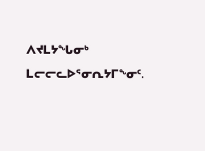ᐱᔪᒪᔭᖓᓂᒃ ᒪᓕᓕᓚᐅᕐᓂᕆᔭᒥᖕᓂᑦ.